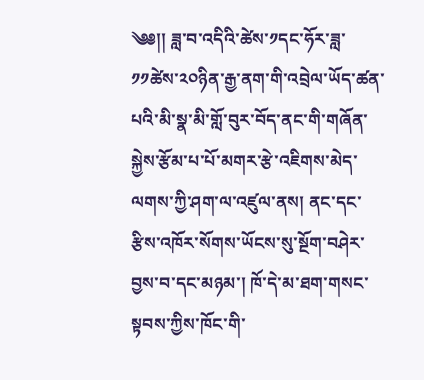༄༅།། ཟླ་བ་འདིའི་ཚེས་༡དང་ཧོར་ཟླ་༡༡ཚེས་༢༠ཉིན་རྒྱ་ནག་གི་འབྲེལ་ཡོད་ཚན་པའི་མི་སྣ་མི་གློ་བུར་བོད་ནང་གི་གཞོན་སྐྱེས་རྩོམ་པ་པོ་མགར་རྩེ་འཇིགས་མེད་ལགས་ཀྱི་ཤག་ལ་འཛུལ་ནས། ནང་དང་རྩིས་འཁོར་སོགས་ཡོངས་སུ་སྔོག་བཤེར་བྱས་བ་དང་མཉམ་། ཁོ་དེ་མ་ཐག་གསང་སྟབས་ཀྱིས་ཁོང་གི་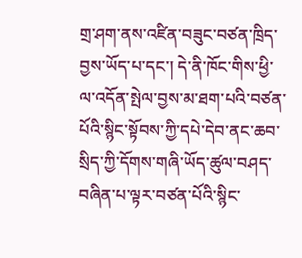གྲ་ཤག་ནས་འཛིན་བཟུང་བཙན་ཁྲིད་བྱས་ཡོད་པ་དང་། དེ་ནི་ཁོང་གིས་ཕྱི་ལ་འདོན་སྤེལ་བྱས་མ་ཐག་པའི་བཙན་པོའི་སྙིང་སྟོབས་ཀྱི་དཔེ་དེབ་ནང་ཆབ་སྲིད་ཀྱི་དོགས་གཞི་ཡོད་ཚུལ་བཤད་བཞིན་པ་ལྟར་བཙན་པོའི་སྙིང་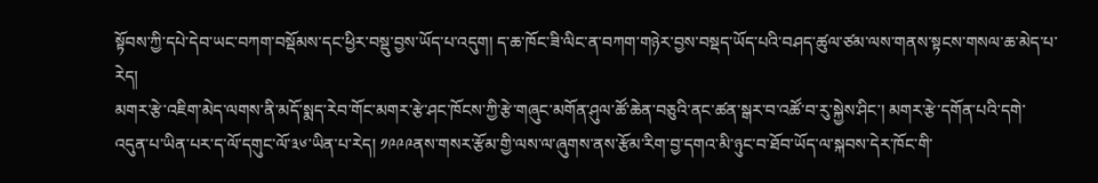སྟོབས་ཀྱི་དཔེ་དེབ་ཡང་བཀག་བསྡོམས་དང་ཕྱིར་བསྡུ་བྱས་ཡོད་པ་འདུག། ད་ཆ་ཁོང་ཟི་ལིང་ན་བཀག་གཉེར་བྱས་བསྡད་ཡོད་པའི་བཤད་ཚུལ་ཙམ་ལས་གནས་སྟངས་གསལ་ཆ་མེད་པ་རེད།
མགར་རྩེ་འཇིག་མེད་ལགས་ནི་མདོ་སྨད་རེབ་གོང་མགར་རྩེ་ཤང་ཁོངས་ཀྱི་རྩེ་གཞུང་མགོན་ཤུལ་ཚོ་ཆེན་བཅུའི་ནང་ཚན་སྒར་བ་འཚོ་བ་རུ་སྐྱེས་ཤིང་། མགར་རྩེ་དགོན་པའི་དགེ་འདུན་པ་ཡིན་པར་ད་ལོ་དགུང་ལོ་༣༦་ཡིན་པ་རེད། ༡༩༩༩ནས་གསར་རྩོམ་གྱི་ལས་ལ་ཞུགས་ནས་རྩོམ་རིག་བྱ་དགའ་མི་ཉུང་བ་ཐོབ་ཡོད་ལ་སྐབས་དེར་ཁོང་གི་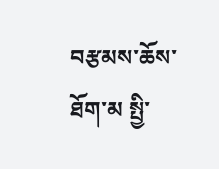བརྩམས་ཆོས་ཐོག་མ སྤྱི་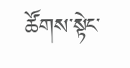ཚོགས་སྟེང་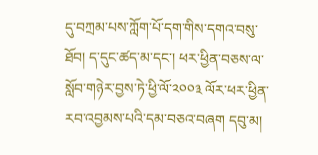དུ་བཀྲམ་པས་ཀློག་པོ་དག་གིས་དགའ་བསུ་ཐོབ། ད་དུང་ཚད་མ་དང་། ཕར་ཕྱིན་བཅས་ལ་སློབ་གཉེར་བྱས་ཏེ་ཕྱི་ལོ་༢༠༠༣ ལོར་ཕར་ཕྱིན་རབ་འབྱམས་པའི་དམ་བཅའ་བཞག དབུ་མ།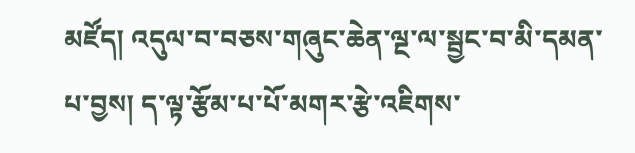མཛོད། འདུལ་བ་བཅས་གཞུང་ཆེན་ལྔ་ལ་སྦྱང་བ་མི་དམན་པ་བྱས། ད་ལྟ་རྩོམ་པ་པོ་མགར་རྩེ་འཇིགས་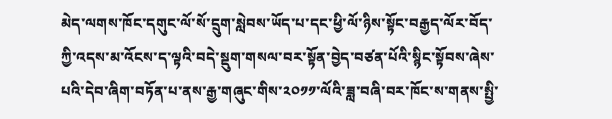མེད་ལགས་ཁོང་དགུང་ལོ་སོ་དྲུག་སླེབས་ཡོད་པ་དང་ཕྱི་ལོ་ཉིས་སྟོང་བརྒྱད་ལོར་བོད་ཀྱི་འདས་མ་འོངས་ད་ལྟའི་བདེ་སྡུག་གསལ་བར་སྟོན་བྱེད་བཙན་པོའི་སྙིང་སྟོབས་ཞེས་པའི་དེབ་ཞིག་བཏོན་པ་ནས་རྒྱ་གཞུང་གིས་༢༠༡༡་ལོའི་ཟླ་བཞི་བར་ཁོང་ས་གནས་སྤྱི་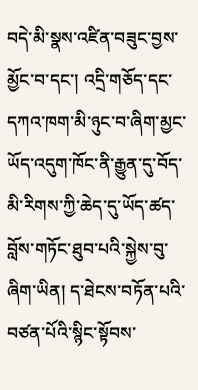བདེ་མི་སྣས་འཛིན་བཟུང་བྱས་མྱོང་བ་དང་། འདྲི་གཅོད་དང་དཀའ་ཁག་མི་ཉུང་བ་ཞིག་མྱང་ཡོད་འདུག་ཁོང་ནི་རྒྱུན་དུ་བོད་མི་རིགས་ཀྱི་ཆེད་དུ་ཡོད་ཚད་བློས་གཏོང་ཐུབ་པའི་སྐྱེས་བུ་ཞིག་ཡིན། ད་ཐེངས་བཏོན་པའི་བཙན་པོའི་སྙིང་སྟོབས་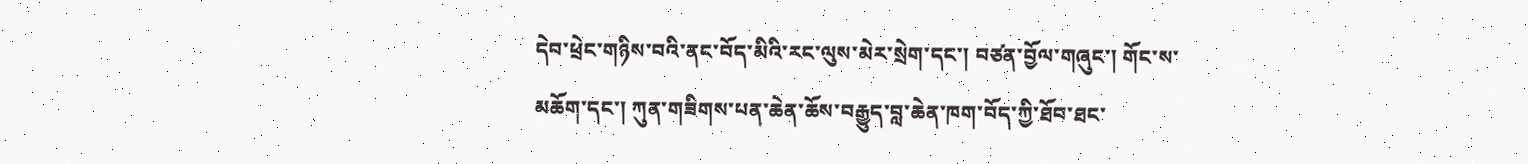དེབ་ཕྲེང་གཉིས་བའི་ནང་བོད་མིའི་རང་ལུས་མེར་སྲེག་དང་། བཙན་བྱོལ་གཞུང་། གོང་ས་མཆོག་དང་། ཀུན་གཟིགས་པན་ཆེན་ཆོས་བརྒྱུད་བླ་ཆེན་ཁག་བོད་ཀྱི་ཐོབ་ཐང་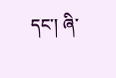དང་། ཞི་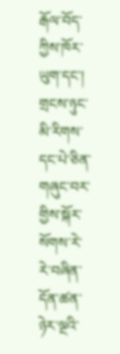རྒོལ་བོད་ཀྱིས་ཁོར་ཡུག་དང་། གྲངས་ཉུང་མི་རིགས་དང་པེ་ཅིན་གཞུང་བར་གྱིས་སྐོར་སོགས་རེ་རེ་བཞིན་དོན་ཚན་ཉེར་ལྔའི་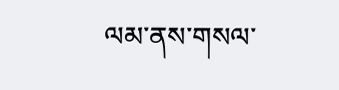ལམ་ནས་གསལ་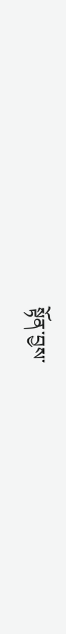སྟོན་བྱས་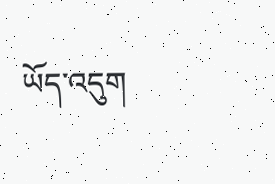ཡོད་འདུག